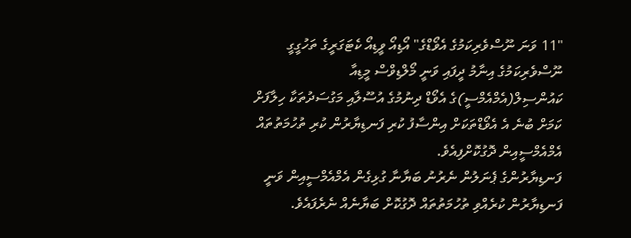"11 ވަނަ ނޫސްވެރިކަމުގެ އެވޯޑްގެ" އޯޑިއޯ ވީޑިއޯ ކެޓަގަރީގެ ތަހުގީގީ ނޫސްވެރިކަމުގެ އިނާމު ދީފައި ވަނީ މޯލްޑިވްސް މީޑިއާ ކައުންސިލް(އެމްއެމްސީ)ގެ އެވޯޑް ދިނުމުގެ އުސޫލާއި މަގުސަދުތަކާ ހިލާފަށް ކަމަށް ބުނެ އެ އެވޯޑްތަކަށް އިންސާފު ކުރި ފަނޑިޔާރުން ކުރި ތުހުމަތުތައް އެމްއެމްސީއިން ދޮގުކޮށްފިއެވެ.
ފަނޑިޔާރުންގެ ޕެނަލުން ނެރުނު ބަޔާނާ ގުޅިގެން އެމްއެމްސީއިން ވަނީ ފަނޑިޔާރުން ކުރެއްވި ތުހުމަތުތައް ދޮގުކޮށް ބަޔާނެއް ނެރެފައެވެ.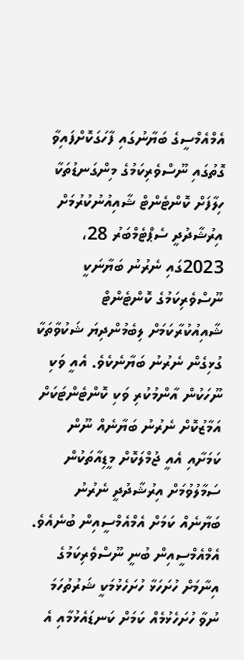އެމްއެމްސީގެ ބަޔާނުގައި ފާހަގަކޮށްފައިވާ ގޮތުގައި ނޫސްވެރިކަމުގެ މިންގަނޑުތަކާ ހިލާފަށް ކޮންޓެންޓް ޝާއިއުނުކުރުމަށް އިރުޝާދުދީ ސެޕްޓެމްބަރު 28، 2023ގައި ނެރުނު ބަޔާނަކީ ނޫސްވެރިކަމުގެ ކޮންޓެންޓް ޝާއިއުކުރާކަމަށް ލިބެމުންދިޔަ ޝަކުވާތަކާ ގުޅިގެން ނެރުނު ބަޔާނެކެވެ. އެއީ ވަކި ނޫހަކުން އާންމުކުރި ވަކި ކޮންޓެންޓަކަށް އަމާޒުކޮށް ނެރުނު ބަޔާނެއް ނޫން ކަމަށާއި އެއީ ޖުމްލަކޮށް މީޑިއާތަކުން ސަމާލުވުމަށް އިރުޝާދުދީ ނެރުނު ބަޔާނެއް ކަމަށް އެމްއެމްސީއިން ބުނެއެވެ.
އެމްއެމްސީއިން ބުނީ ނޫސްވެރިކަމުގެ އިނާމަށް ހުށަހަޅާ ހުށަހެޅުމަކީ ޝަރުތުހަމަ ނުވާ ހުށަހެޅުމެއް ކަމަށް ކަނޑައެޅުމާއި އެ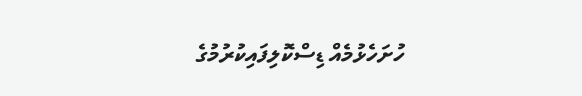ހުށަހެޅުމެއް ޑިސްކޮލިފައިކުރުމުގެ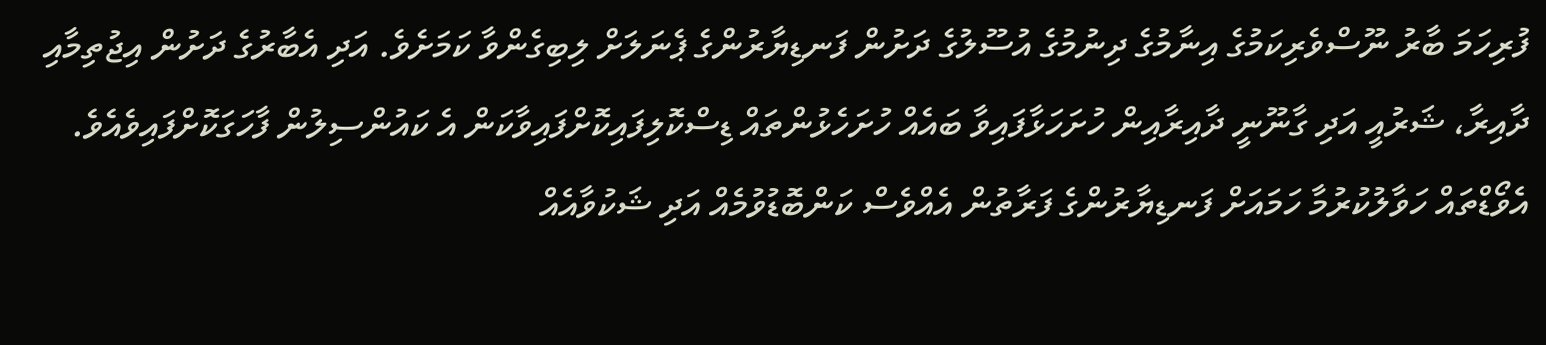ފުރިހަމަ ބާރު ނޫސްވެރިކަމުގެ އިނާމުގެ ދިނުމުގެ އުސޫލުގެ ދަށުން ފަނޑިޔާރުންގެ ޕެނަލަށް ލިބިގެންވާ ކަމަށެވެ. އަދި އެބާރުގެ ދަށުން އިޖުތިމާއި ދާއިރާ، ޝަރުއީ އަދި ގާނޫނީ ދާއިރާއިން ހުށަހަޅާފައިވާ ބައެއް ހުށަހެޅުންތައް ޑިސްކޮލިފައިކޮށްފައިވާކަން އެ ކައުންސިލުން ފާހަގަކޮށްފައިވެއެވެ.
އެވޯޑްތައް ހަވާލުކުރުމާ ހަމައަށް ފަނޑިޔާރުންގެ ފަރާތުން އެއްވެސް ކަންބޮޑުވުމެއް އަދި ޝަކުވާއެއް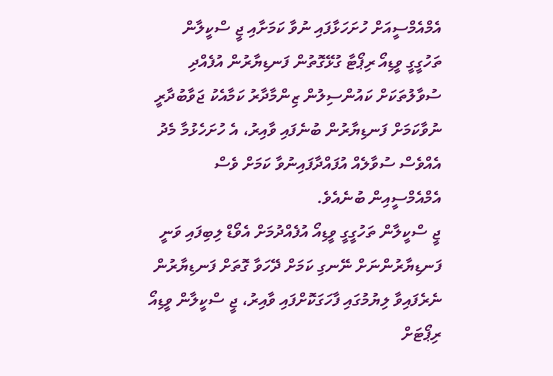އެމްއެމްސީއަށް ހުށަހަޅާފައި ނުވާ ކަމަށާއި ޖީ ސްކީލާން ތަހުގީގީ ވީޑިއޯ ރިޕޯޓާ ގުޅޭގޮތުން ފަނޑިޔާރުން އުފެއްދި ސުވާލުތަކަށް ކައުންސިލުން ޒިންމާދާރު ކަމާއެކު ޖަވާބުދާރީ ނުވާކަމަށް ފަނޑިޔާރުން ބުނެފައި ވާއިރު، އެ ހުށަހެޅުމާ މެދު އެއްވެސް ސުވާލެއް އުފައްދާފައިނުވާ ކަމަށް ވެސް އެމްއެމްސީއިން ބުނެއެވެ.
ޖީ ސްކީލާން ތަހުގީގީ ވީޑިއޯ އުފެއްދުމަށް އެވޯޑް ލިބިފައި ވަނީ ފަނޑިޔާރުންނަށް ނޭނގި ކަމަށް ދޭހަވާ ގޮތަށް ފަނޑިޔާރުން ނެރެފައިވާ ލިޔުމުގައި ފާހަގަކޮށްފައި ވާއިރު، ޖީ ސްކީލާން ވީޑިއޯ ރިޕޯޓަށް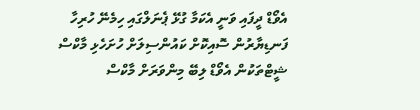އެވޯޑް ދީފައި ވަނީ އެކަމާ ގުޅޭ ޕެނަލްގައި ހިމެނޭ ހުރިހާ ފަނޑިޔާރުން ސޮއިކޮށް ކައުންސިލަށް ހުށަހެޅި މާކްސް ޝީޓްތަކުން އެވޯޑް ލިބޭ މިންވަރަށް މާކްސް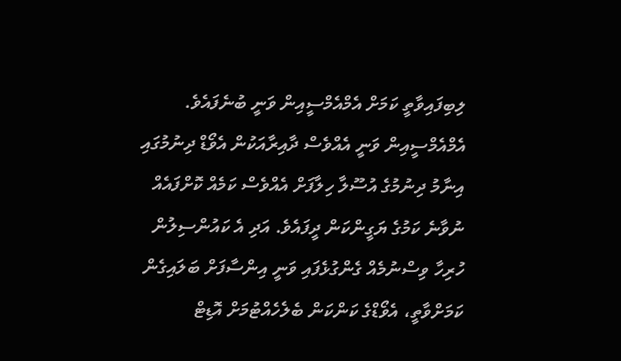ލިބިފައިވާތީ ކަމަށް އެމްއެމްސީއިން ވަނީ ބުނެފައެވެ.
އެމްއެމްސީއިން ވަނީ އެއްވެސް ދާއިރާއަކުން އެވޯޑް ދިނުމުގައި އިނާމު ދިނުމުގެ އުސޫލާ ހިލާފަށް އެއްވެސް ކަމެއް ކޮށްފައެއް ނުވާނެ ކަމުގެ ޔަގީންކަން ދީފައެވެ. އަދި އެ ކައުންސިލުން ހުރިހާ ވިސްނުމެއް ގެންގުޅެފައި ވަނީ އިންސާފަށް ބަލައިގެން ކަމަށްވާތީ، އެވޯޑްގެ ކަންކަން ބެލެހެއްޓުމަށް އޮޑިޓް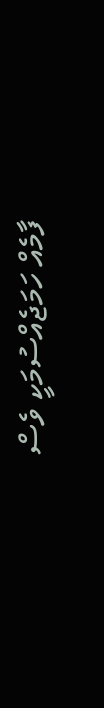ފާމެއް ހަމަޖެއްސުމަކީ ވެސް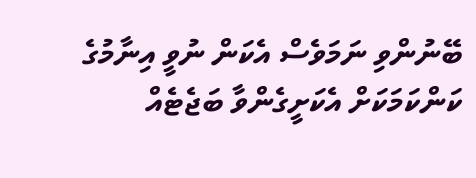ބޭނުންވި ނަމަވެސް އެކަން ނުވީ އިނާމުގެ ކަންކަމަކަށް އެކަށީގެންވާ ބަޖެޓެއް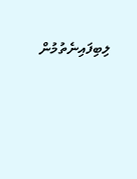ލިބިފައިނެތުމުން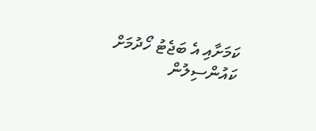ކަމަށާއި އެ ބަޖެޓު ހޯދުމަށް ކައުންސިލުން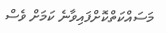މަސައްކަތްކޮށްފައިވާނެ ކަމަށް ވެސް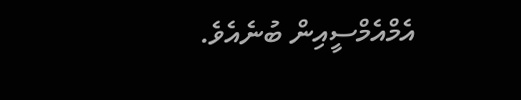އެމްއެމްސީއިން ބުނެއެވެ.